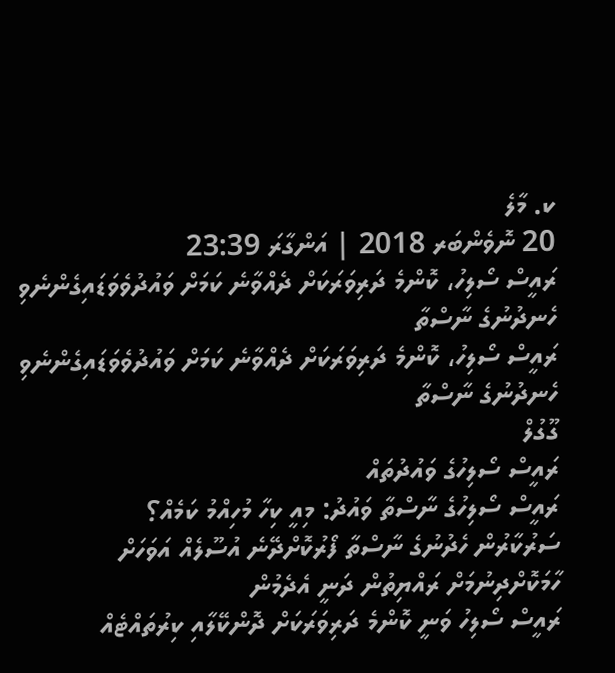ކ. މާލެ
20 ނޮވެންބަރ 2018 | އަންގާރަ 23:39
ރައީސް ސޯލިހު، ކޮންމެ ދަރިވަރަކަށް ދެއްވާނެ ކަމަށް ވައުދުވެވަޑައިގެންނެވި ހެނދުނުގެ ނާސްތާ
ރައީސް ސޯލިހު، ކޮންމެ ދަރިވަރަކަށް ދެއްވާނެ ކަމަށް ވައުދުވެވަޑައިގެންނެވި ހެނދުނުގެ ނާސްތާ
ގޫގުލް
ރައީސް ސޯލިހުގެ ވައުދުތައް
ރައީސް ސޯލިހުގެ ނާސްތާ ވައުދު: މިއީ ކިހާ މުހިއްމު ކަމެއް؟
ސަރުކާރުން ހެދުނުގެ ނާސްތާ ފޯރުކޮށްދޭނެ އުސޫލެއް އަވަހަށް ހާމަކޮށްދިނުމަށް ރައްޔިތުން ދަނީ އެދެމުން
ރައީސް ސޯލިހު ވަނީ ކޮންމެ ދަރިވަރަކަށް ދޮންކޭލާއި ކިރުތައްޓެއް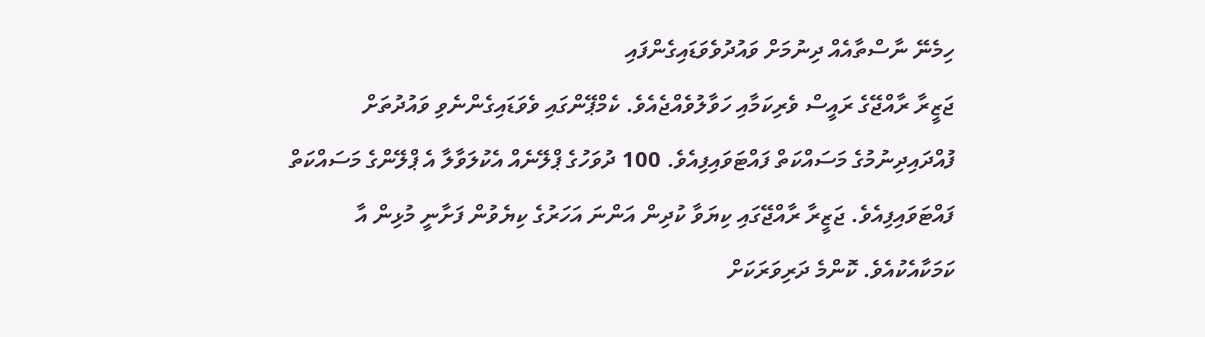ހިމެނޭ ނާސްތާއެއް ދިނުމަށް ވައުދުވެވަޑައިގެންފައި
ޖަޒީރާ ރާއްޖޭގެ ރައީސް ވެރިކަމާއި ހަވާލުވެއްޖެއެވެ. ކެމްޕޭންގައި ވެވަޑައިގެންނެވި ވައުދުތަށް ފުއްދައިދިނުމުގެ މަސައްކަތް ފައްޓަވައިފިއެވެ. 100 ދުވަހުގެ ޕްލޭނެއް އެކުލަވާލާ އެ ޕްލޭންގެ މަސައްކަތް ފައްޓަވައިފިއެވެ. ޖަޒީރާ ރާއްޖޭގައި ކިޔަވާ ކުދިން އަންނަ އަހަރުގެ ކިޔެވުން ފަށާނީ މުޅިން އާ ކަމަކާއެކުއެވެ. ކޮންމެ ދަރިވަރަކަށް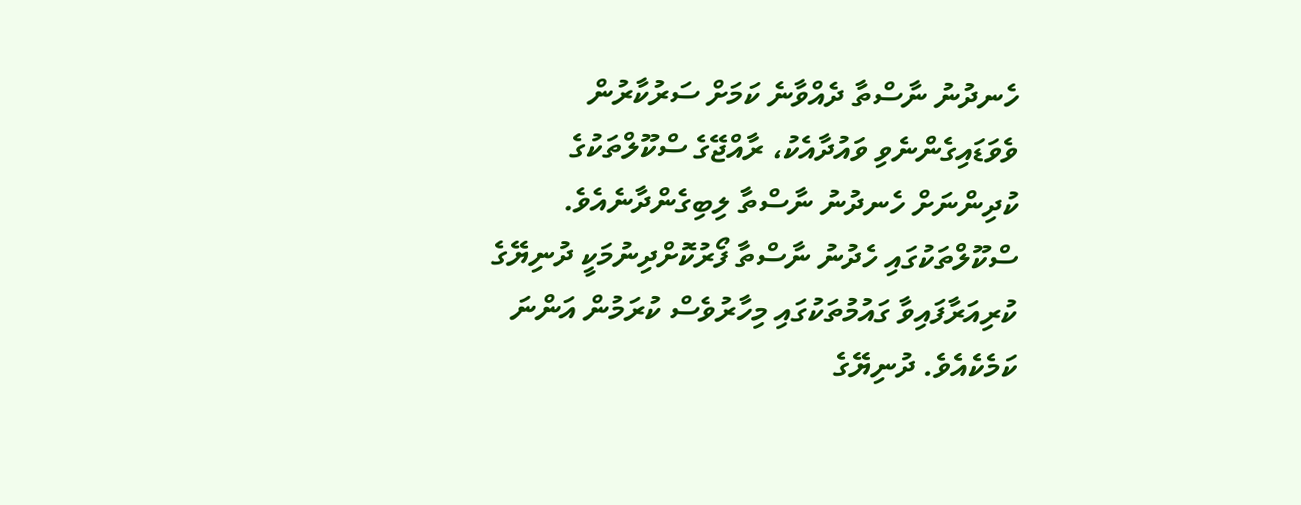ހެނދުނު ނާސްތާ ދެއްވާނެ ކަމަށް ސަރުކާރުން ވެވަޑައިގެންނެވި ވައުދާއެކު، ރާއްޖޭގެ ސްކޫލްތަކުގެ ކުދިންނަށް ހެނދުނު ނާސްތާ ލިބިގެންދާނެއެވެ.
ސްކޫލްތަކުގައި ހެދުނު ނާސްތާ ފޯރުކޮށްދިނުމަކީ ދުނިޔޭގެ ކުރިއަރާފައިވާ ގައުމުތަކުގައި މިހާރުވެސް ކުރަމުން އަންނަ ކަމެކެއެވެ. ދުނިޔޭގެ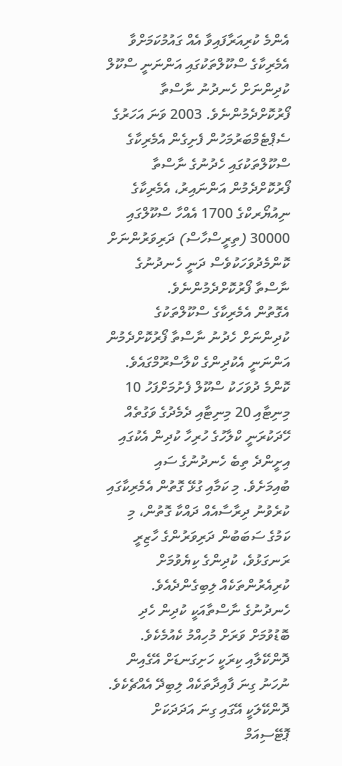އެންމެ ކުރިއަރާފައިވާ އެއް ގައުމުކަމަށްވާ އެމެރިކާގެ ސްކޫލްތަކުގައި އަންނަނީ ސްކޫލް ކުދިންނަށް ހެނދުނު ނާސްތާ ފޯރުކޮށްދެމުންނެވެ. 2003 ވަނަ އަހަރުގެ ސެޕްޓެމްބަރުމަހުން ފެށިގެން އެމެރިކާގެ ސްކޫލްތަކުގައި ހެދުނުގެ ނާސްތާ ފޯރުކޮށްދެމުން އަންނައިރު، އެމެރިކާގެ ނިއުޔޯރކްގެ 1700 އެއްހާ ސްކޫލްގައި 30000 (ތިރީސްހާސް) ދަރިވަރުންނަށް ކޮންމެދުވަހަކުވެސް ދަނީ ހެނދުނުގެ ނާސްތާ ފޯރުކޮށްދެމުންނެވެ.
އެގޮތުން އެމެރިކާގެ ސްކޫލްތަކުގެ ކުދިންނަށް ހެދުނު ނާސްތާ ފޯރުކޮށްދެމުން އަންނަނީ އެކުދިންގެ ކްލާސްރޫމްގައެވެ. ކޮންމެ ދުވަހަކު ސްކޫލް ފެށުމަށްފަހު 10 މިނިޓާއި 20 މިނިޓާއި ދެމެދުގެ ވަގުތެއް ހޭދަކުރަނީ ކްލާހުގެ ހުރިހާ ކުދިން އެކުގައި އިށީންދެ ތިބެ ހެނދުނުގެ ސައި ބުއިމަށެވެ. މި ކަމާއި ގުޅޭ ގޮތުން އެމެރިކާގައި ކުރެވުނު ދިރާސާއެއް ދައްކާ ގޮތުން، މި ކަމުގެ ސަބަބުން ދަރިވަރުންގެ ހާޒިރީ ރަނގަޅުވެ، ކުދިންގެ ކިޔެވުމަށް ކުރިއެރުންތަކެއް ލިބިގެންދެއެވެ.
ހެނދުނުގެ ނާސްތާއަކީ ކުދިން ހެދި ބޮޑުވުމަށް ވަރަށް މުހިއްމު ކެއުމެކެވެ. ދޮންކޭލާއި ކިރަކީ ހަށިގަނޑަށް އޭގެއިން ނުހަނު ގިނަ ފާއިދާތަކެއް ލިބިދޭ އެއްޗެކެވެ. ދޮންކޭލަކީ އޭގައި ގިނަ އަދަދަކަށް ޕޮޓޭސިއަމް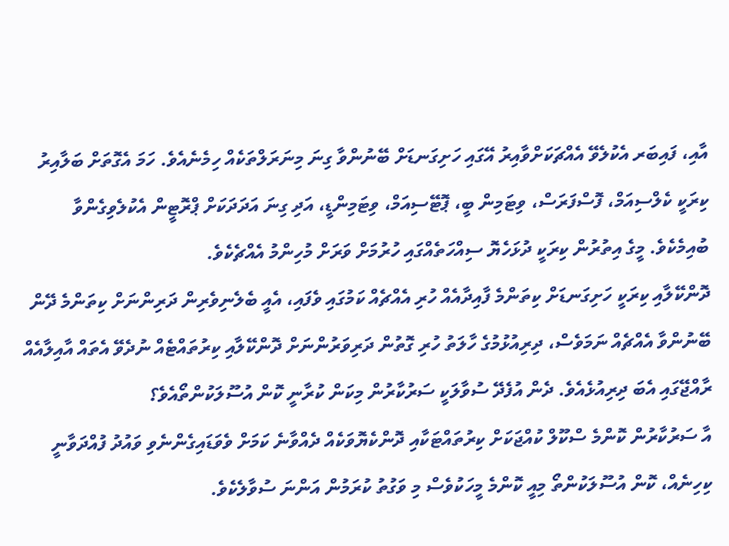އާއި، ފައިބަރ އެކުލެވޭ އެއްޗަކަށްވާއިރު އޭގައި ހަށިގަނޑަށް ބޭނުންވާ ގިނަ މިނަރަލްތަކެއް ހިމެނެއެވެ. ހަމަ އެގޮތަށް ބަލާއިރު ކިރަކީ ކެލްސިއަމް، ފޮސްފަރަސް، ވިޓަމިން ބީ، ޕޮޓޭސިއަމް، ވިޓަމިންޑީ، އަދި ގިނަ އަދަދަކަށް ޕްރޮޓީން އެކުލެވިގެންވާ ބުއިމެކެވެ. މީގެ އިތުރުން ކިރަކީ ދުޅަހެޔޮ ސިއްހަތެއްގައި ހުރުމަށް ވަރަށް މުހިންމު އެއްޗެކެވެ.
ދޮންކޭލާއި ކިރަކީ ހަށިގަނޑަށް ކިތަންމެ ފާއިދާއެއް ހުރި އެއްޗެއް ކަމުގައި ވެފައި، އެއީ ބެލެނިވެރިން ދަރިންނަށް ކިތަންމެ ދޭން ބޭނުންވާ އެއްޗެއް ނަމަވެސް، ދިރިއުޅުމުގެ ހާލަތު ހުރި ގޮތުން ދަރިވަރުންނަށް ދޮންކޭލާއި ކިރުތައްޓެއް ނުދެވޭ އެތައް އާއިލާއެއް ރާއްޖޭގައި އެބަ ދިރިއުޅެއެވެ. ދެން އުފެދޭ ސުވާލަކީ ސަރުކާރުން މިކަން ކުރާނީ ކޮން އުސޫލަކުންތޯއެވެ؟
އާ ސަރުކާރުން ކޮންމެ ސްކޫލް ކުއްޖަކަށް ކިރުތައްޓަކާއި ދޮންކެޔޮވަކެއް ދެއްވާނެ ކަމަށް ވެވަޑައިގެންނެވި ވައުދު ފުއްދަވާނީ ކިހިނެއް، ކޮން އުސޫލަކުންތޯ މިއީ ކޮންމެ މީހަކުވެސް މި ވަގުތު ކުރަމުން އަންނަ ސުވާލެކެވެ.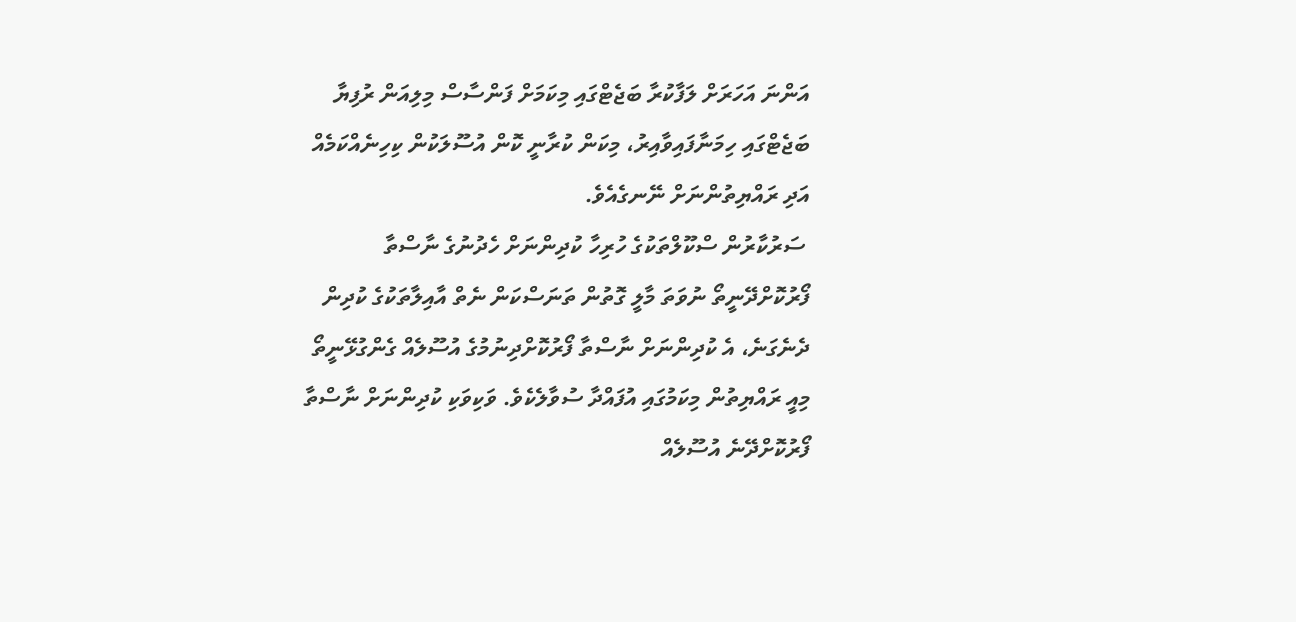އަންނަ އަހަރަށް ލަފާކުރާ ބަޖެޓްގައި މިކަމަށް ފަންސާސް މިލިއަން ރުފިޔާ ބަޖެޓްގައި ހިމަނާފައިވާއިރު، މިކަން ކުރާނީ ކޮން އުސޫލަކުން ކިހިނެއްކަމެއް އަދި ރައްޔިތުންނަށް ނޭނގެއެވެ.
 ސަރުކާރުން ސްކޫލްތަކުގެ ހުރިހާ ކުދިންނަށް ހެދުނުގެ ނާސްތާ ފޯރުކޮށްދޭނީތޯ ނުވަތަ މާލީ ގޮތުން ތަނަސްކަން ނެތް އާއިލާތަކުގެ ކުދިން ދެނެގަނެ، އެ ކުދިންނަށް ނާސްތާ ފޯރުކޮށްދިނުމުގެ އުސޫލެއް ގެންގުޅޭނީތޯ މިއީ ރައްޔިތުން މިކަމުގައި އުފައްދާ ސުވާލެކެވެ. ވަކިވަކި ކުދިންނަށް ނާސްތާ ފޯރުކޮށްދޭނެ އުސޫލެއް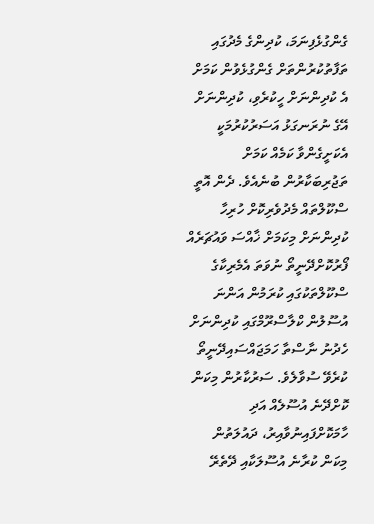ގެންގުޅެފިނަމަ، ކުދިންގެ މެދުގައި ތަފާތުކުރުންތަށް ގެންގުޅެވުން ކަމަށް އެ ކުދިންނަށް ހީކުރެވި، ކުދިންނަށް އޭގެ ނުރަނގަޅު އަސަރުކުރުމަކީ އެކަށީގެންވާ ކަމެއް ކަމަށް ތަޖުރިބަކާރުން ބުނެއެވެ. ދެން އޮތީ ސްކޫލްތައް މެދުވެރިކޮށް ހުރިހާ ކުދިންނަށް މިކަމަށް ޚާއްސަ ވައުޗަރެއް ފޯރުކޮށްދޭނީތޯ ނުވަތަ އެމެރިކާގެ ސްކޫލްތަކުގައި ކުރަމުން އަންނަ އުސޫލުން ކްލާސްރޫމްގައި ކުދިންނަށް ހެދުނު ނާސްތާ ހަމަޖައްސައިދޭނީތޯ ކުރެވޭ ސުވާލެވެ. ސަރުކާރުން މިކަން ކޮށްދޭނެ އުސޫލެއް އަދި ހާމަކޮށްފައިނުވާއިރު، ދައުލަތުން މިކަން ކުރާނެ އުސޫލަކާއި ދޭތެރޭ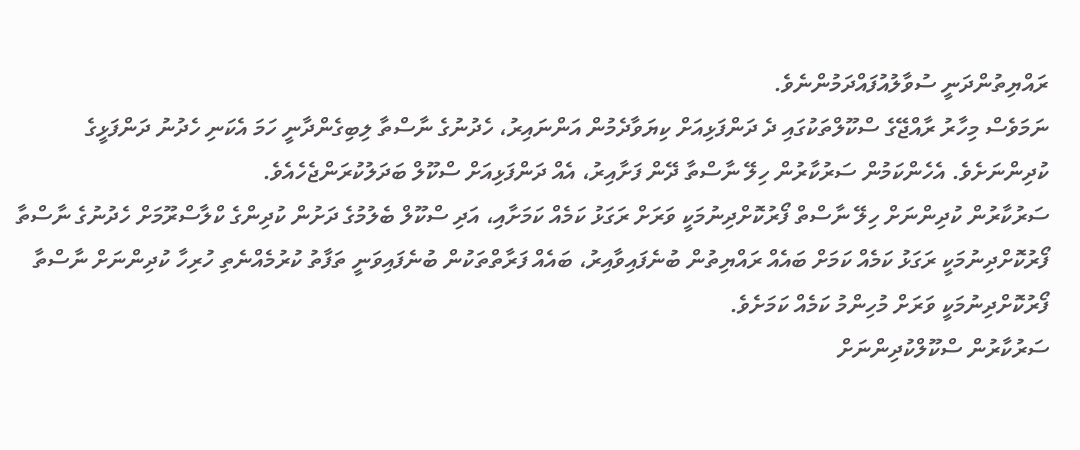ރައްޔިތުންދަނީ ސުވާލުއުފައްދަމުންނެވެ.
ނަމަވެސް މިހާރު ރާއްޖޭގެ ސްކޫލްތަކުގައި ދެ ދަންފަޅިއަށް ކިޔަވާދެމުން އަންނައިރު، ހެދުނުގެ ނާސްތާ ލިބިގެންދާނީ ހަމަ އެކަނި ހެދުނު ދަންފަޅީގެ ކުދިންނަށެވެ. އެހެންކަމުން ސަރުކާރުން ހިލޭ ނާސްތާ ދޭން ފަށާއިރު، އެއް ދަންފަޅިއަށް ސްކޫލް ބަދަލުކުރަންޖެހެއެވެ.
ސަރުކާރުން ކުދިންނަށް ހިލޭ ނާސްތް ފޯރުކޮށްދިނުމަކީ ވަރަށް ރަގަޅު ކަމެއް ކަމަށާއި، އަދި ސްކޫލް ބެލުމުގެ ދަށުން ކުދިންގެ ކްލާސްރޫމަށް ހެދުނުގެ ނާސްތާ ފޯރުކޮށްދިނުމަކީ ރަގަޅު ކަމެއް ކަމަށް ބައެއް ރައްޔިތުން ބުނެފައިވާއިރު، ބައެއް ފަރާތްތަކުން ބުނެފައިވަނީ ތަފާތު ކުރުމެއްނެތި ހުރިހާ ކުދިންނަށް ނާސްތާ ފޯރުކޮށްދިނުމަކީ ވަރަށް މުހިންމު ކަމެއް ކަމަށެވެ.
ސަރުކާރުން ސްކޫލްކުދިންނަށް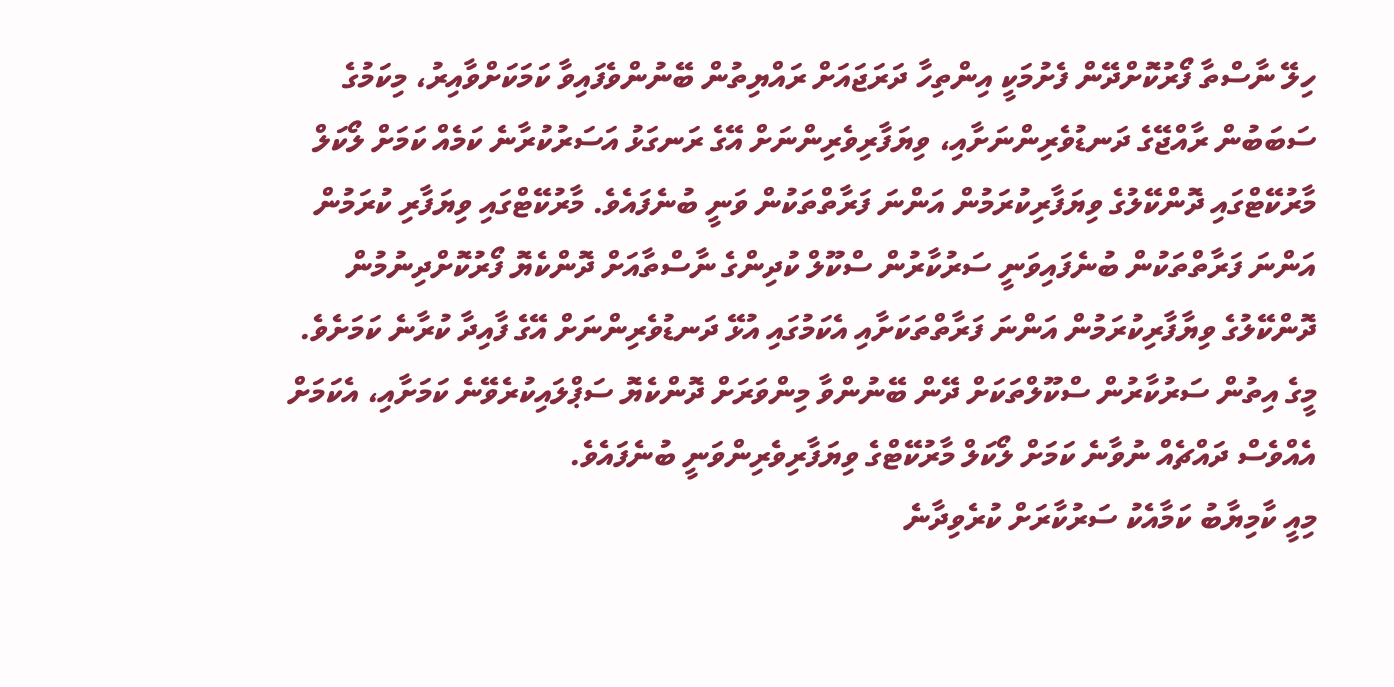ހިލޭ ނާސްތާ ފޯރުކޮށްދޭން ފެށުމަކީ އިންތިހާ ދަރަޖައަށް ރައްޔިތުން ބޭނުންވެފައިވާ ކަމަކަށްވާއިރު، މިކަމުގެ ސަބަބުން ރާއްޖޭގެ ދަނޑުވެރިންނަށާއި، ވިޔަފާރިވެރިންނަށް އޭގެ ރަނގަޅު އަސަރުކުރާނެ ކަމެއް ކަމަށް ލޯކަލް މާރުކޭޓްގައި ދޮންކޭލުގެ ވިޔަފާރިކުރަމުން އަންނަ ފަރާތްތަކުން ވަނީ ބުނެފައެވެ. މާރުކޭޓްގައި ވިޔަފާރި ކުރަމުން އަންނަ ފަރާތްތަކުން ބުނެފައިވަނީ ސަރުކާރުން ސްކޫލް ކުދިންގެ ނާސްތާއަށް ދޮންކެޔޮ ފޯރުކޮށްދިނުމުން ދޮންކޭލުގެ ވިޔާފާރިކުރަމުން އަންނަ ފަރާތްތަކަށާއި އެކަމުގައި އުޅޭ ދަނޑުވެރިންނަށް އޭގެ ފާއިދާ ކުރާނެ ކަމަށެވެ. މީގެ އިތުން ސަރުކާރުން ސްކޫލްތަކަށް ދޭން ބޭނުންވާ މިންވަރަށް ދޮންކެޔޮ ސަޕްލައިކުރެވޭނެ ކަމަށާއި، އެކަމަށް އެއްވެސް ދައްޗެއް ނުވާނެ ކަމަށް ލޯކަލް މާރުކޭޓްގެ ވިޔަފާރިވެރިންވަނީ ބުނެފައެވެ.
މިއީ ކާމިޔާބު ކަމާއެކު ސަރުކާރަށް ކުރެވިދާނެ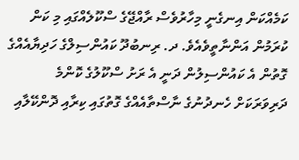ކަމެއްކަން އިނގެނީ މިހާރުވެސް ރާއްޖޭގެ ސްކޫލެއްގައި މި ކަން ކުރަމުން އަންނާތީވެއެވެ. ދ. ރިނބުދޫ ކައުންސިލްގެ ހަދިޔާއެއްގެ ގޮތުން އެ ކައުންސިލުން ދަނީ އެ ރަށު ސްކޫލުގެ ކޮންމެ ދަރިވަރަކަށް ހެނދުނުގެ ނާސްތާއެއްގެ ގޮތުގައި ކިރާއި ދޮންކޭލާއި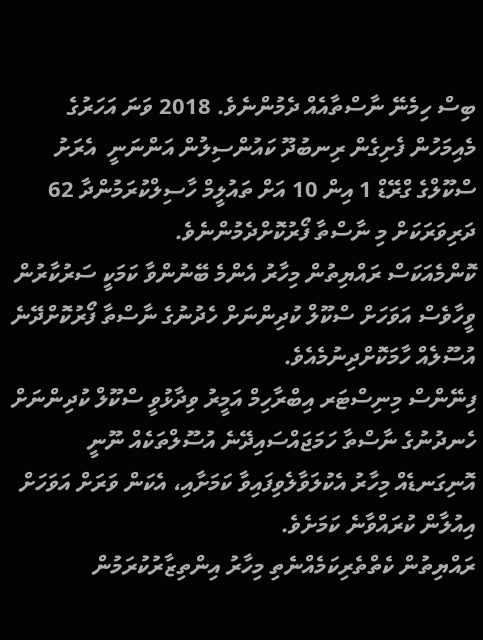ބިސް ހިމެނޭ ނާސްތާއެއް ދެމުންނެވެ. 2018 ވަނަ އަހަރުގެ މެއިމަހުން ފެށިގެން ރިނބުދޫ ކައުންސިލުން އަންނަނީ  އެރަށު ސްކޫލްގެ ގްރޭޑް 1 އިން 10 އަށް ތައުލީމް ހާސިލްކުރަމުންދާ 62 ދަރިވަރަކަށް މި ނާސްތާ ފޯރުކޮށްދެމުންނެވެ.
ކޮންމެއަކަސް ރައްޔިތުން މިހާރު އެންމެ ބޭނުންވާ ކަމަކީ ސަރުކާރުން ވީހާވެސް އަވަހަށް ސްކޫލް ކުދިންނަށް ހެދުނުގެ ނާސްތާ ފޯރުކޮށްދޭނެ އުސޫލެއް ހާމަކޮށްދިނުމެއެވެ.
ފިނޭންސް މިނިސްޓަރ އިބްރާހިމް އަމީރު ވިދާޅުވީ ސްކޫލް ކުދިންނަށް ހެނދުނުގެ ނާސްތާ ހަމަޖައްސައިދޭނެ އުސޫލްތަކެއް ނޫނީ އޮނިގަނޑެއް މިހާރު އެކުލަވާލެވިފައިވާ ކަމަށާއި، އެކަން ވަރަށް އަވަހަށް އިއުލާން ކުރައްވާނެ ކަމަށެވެ.
ރައްޔިތުން ކެތްތެރިކަމެއްނެތި މިހާރު އިންތިޒާރުކުރަމުން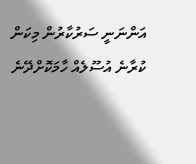އަންނަނީ ސަރުކާރުން މިކަން ކުރާނެ އުސޫލެއް ހާމަކޮށްދޭނެ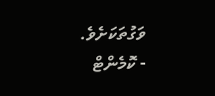ވަގުތަކަށެވެ.
- ކޮމެންޓް